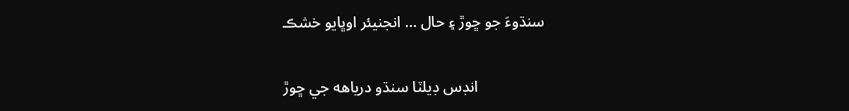سنڌوءَ جو ڇوڙ ۽ حال … انجنيئر اوڀايو خشڪ

                 انڊس ڊيلٽا سنڌو درياهه جي ڇوڙ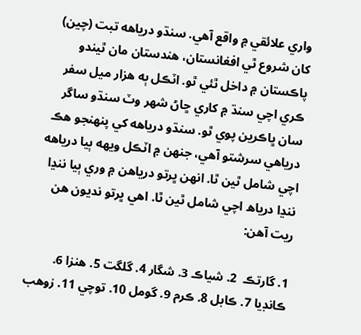واري علائقي ۾ واقع آهي. سنڌو درياهه تبت (چين) کان شروع ٿي افغانستان، هندستان مان ٿيندو پاڪستان ۾ داخل ٿئي ٿو. اٽڪل ٻه هزار ميل سفر ڪري اچي سنڌ ۾ کاري ڇاڻ شهر وٽ سنڌو ساگر سان ڀاڪرين پوي ٿو. سنڌو درياهه کي پنهنجو هڪ درياهي سرشتو آهي، جنهن ۾ اٽڪل ويهه ٻيا درياهه اچي شامل ٿين ٿا. انهن ڀرتو درياهن ۾ وري ٻيا ننڍا ننڍا درياھ اچي شامل ٿين ٿا. اهي ڀرتو نديون هن ريت آهن:

1. گارتڪ  2. شياڪ 3. شگار 4. گلگت 5. هنزا 6. ڪانڊيا 7. ڪابل 8. ڪرم 9. گومل 10. توچي 11. زوهب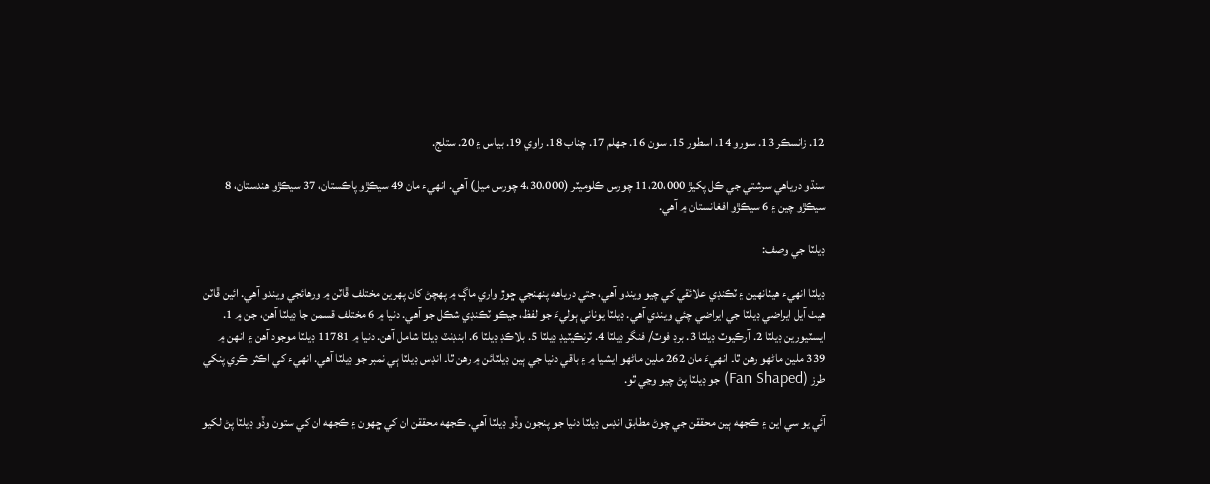12. زانسڪر 13. سورو 14. اسطور 15. سون 16. جهلم 17. چناب 18. راوي 19. بياس ۽ 20. ستلج.

سنڌو درياهي سرشتي جي ڪل پکيڙ 11،20،000 چورس ڪلوميٽر (4،30،000 چورس ميل) آهي. انهيء مان 49 سيڪڙو پاڪستان، 37 سيڪڙو هندستان، 8 سيڪڙو چين ۽ 6 سيڪڙو افغانستان ۾ آهي.

ڊيلٽا جي وصف:

ڊيلٽا انهيء هيٺانهين ۽ ٽڪنڊي علائقي کي چيو ويندو آهي، جتي درياهه پنهنجي ڇوڙ واري ماڳ ۾ پهچڻ کان پهرين مختلف ڦاٽن ۾ ورهائجي ويندو آهي. ائين ڦاٽن هيٺ آيل ايراضي ڊيلٽا جي ايراضي چئي ويندي آهي. ڊيلٽا يوناني ٻوليءَ جو لفظ، جيڪو ٽڪنڊي شڪل جو آهي. دنيا ۾ 6 مختلف قسمن جا ڊيلٽا آهن، جن ۾ 1. ايسٽيورين ڊيلٽا 2. آرڪيوٽ ڊيلٽا 3. برڊ فوٽ/ فنگر ڊيلٽا 4. ٽرنڪيٽيڊ ڊيلٽا 5. بلاڪڊ ڊيلٽا 6. ابنڊنٽ ڊيلٽا شامل آهن. دنيا ۾ 11781 ڊيلٽا موجود آهن ۽ انھن ۾ 339 ملين ماڻھو رهن ٿا۔ انھيءَ مان 262 ملين ماڻھو ايشيا ۾ ۽ باقي دنيا جي ٻين ڊيلٽائن ۾ رهن ٿا۔ انڊس ڊيلٽا ٻي نمبر جو ڊيلٽا آهي. انهيء کي اڪثر ڪري پنکي طرز (Fan Shaped) جو ڊيلٽا پڻ چيو وڃي ٿو.

آئي يو سي اين ۽ ڪجهه ٻين محققن جي چوڻ مطابق انڊس ڊيلٽا دنيا جو پنجون وڏو ڊيلٽا آهي. ڪجهه محققن ان کي ڇهون ۽ ڪجهه ان کي ستون وڏو ڊيلٽا پڻ لکيو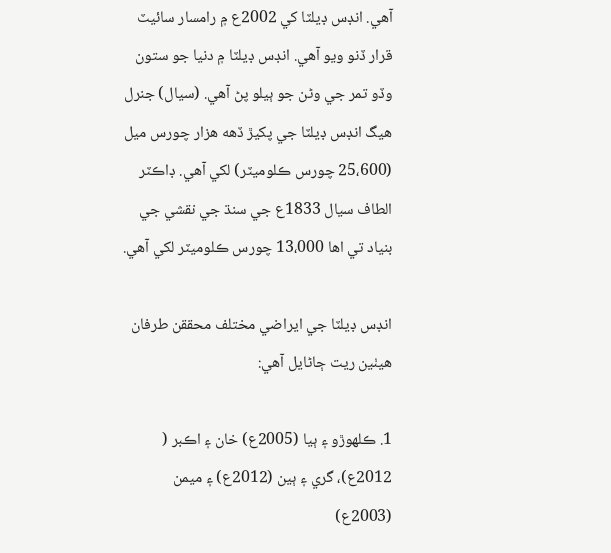آهي. انڊس ڊيلٽا کي 2002ع ۾ رامسار سائيٽ قرار ڏنو ويو آهي. انڊس ڊيلٽا ۾ دنيا جو ستون وڏو تمر جي وڻن جو ٻيلو پڻ آهي. (سيال) جنرل هيگ انڊس ڊيلٽا جي پکيڙ ڏهه هزار چورس ميل (25،600 چورس ڪلوميٽر) لکي آهي. ڊاڪٽر الطاف سيال 1833ع جي سنڌ جي نقشي جي بنياد تي اها 13،000 چورس ڪلوميٽر لکي آهي.

انڊس ڊيلٽا جي ايراضي مختلف محققن طرفان هيٺين ريت ڄاڻايل آهي:

1. ڪلهوڙو ۽ ٻيا (2005ع) خان ۽ اڪبر ( 2012ع)، گري ۽ ٻين (2012ع) ۽ ميمن (2003ع)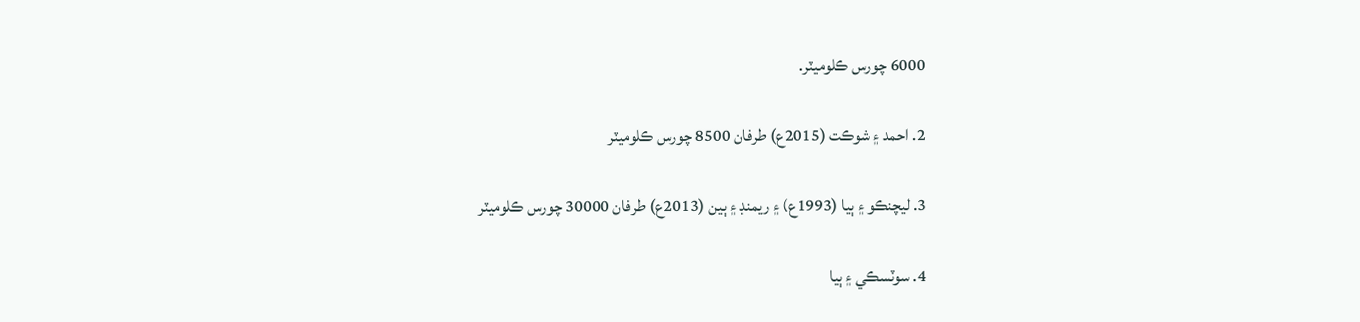6000 چورس ڪلوميٽر.

2. احمد ۽ شوڪت (2015ع) طرفان 8500 چورس ڪلوميٽر

3. ليچنڪو ۽ ٻيا (1993ع) ۽ ريمنڊ ۽ ٻين (2013ع) طرفان 30000 چورس ڪلوميٽر

4. سوٽسڪي ۽ ٻيا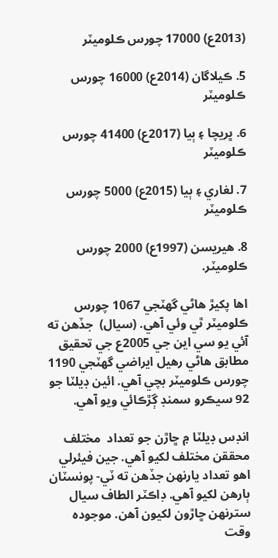(2013ع) 17000 چورس ڪلوميٽر

5. ڪيلاگان (2014ع) 16000 چورس ڪلوميٽر

6. ڀريچا ۽ ٻيا (2017ع) 41400 چورس ڪلوميٽر

7. لغاري ۽ ٻيا (2015ع) 5000 چورس ڪلوميٽر

8. هيريسن (1997ع) 2000 چورس ڪلوميٽر.

اها پکيڙ هاڻي گهٽجي 1067 چورس ڪلوميٽر ٿي وئي آهي. (سيال)  جڏهن ته آئي يو سي اين جي 2005ع جي تحقيق مطابق هاڻي رهيل ايراضي گهٽجي 1190 چورس ڪلوميٽر بچي آهي. ائين ڊيلٽا جو 92 سيڪرو سمنڊ ڳڙڪائي ويو آهي.

انڊس ڊيلٽا ۾ ڇاڙن جو تعداد  مختلف محققن مختلف لکيو آهي. جين فيئرلي اهو تعداد يارنهن جڏهن ته ٽي- پونسٽان ٻارهن لکيو آهي. ڊاڪٽر الطاف سيال سترنهن ڇاڙون لکيون آهن. موجوده وقت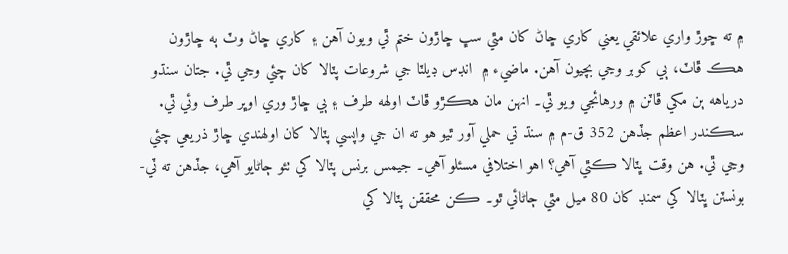۾ ته ڇوڙ واري علائقي يعني کاري ڇاڻ کان مٿي سڀ ڇاڙون ختم ٿي ويون آهن ۽ کاري ڇاڻ وٽ ٻه ڇاڙون هڪ ڦاٽ، ٻي کوبر وڃي بچيون آهن. ماضيء ۾  انڊس ڊيلٽا جي شروعات پٽالا کان چئي وڃي ٿي. جتان سنڌو درياهه ٻن مکي ڦاٽن ۾ ورهائجي ويو ٿي۔ انهن مان هڪڙو ڦاٽ اولهه طرف ۽ ٻي ڇاڙ وري اوڀر طرف وئي ٿي. سڪندر اعظم جڏهن 352 ق-م ۾ سنڌ تي حملي آور ٿيو هو ته ان جي واپسي پٽالا کان اولهندي ڇاڙ ذريعي چئي وڃي ٿي. هن وقت ڀٽالا ڪٿي آهي؟ اهو اختلافي مسئلو آهي۔ جيمس برنس پٽالا کي ٺئو ڄاڻايو آهي، جڏهن ته ٽي-بونسٽن ڀٽالا کي سمنڊ کان 80 ميل مٿي ڄاڻائي ٿو۔ ڪن محققن پٽالا کي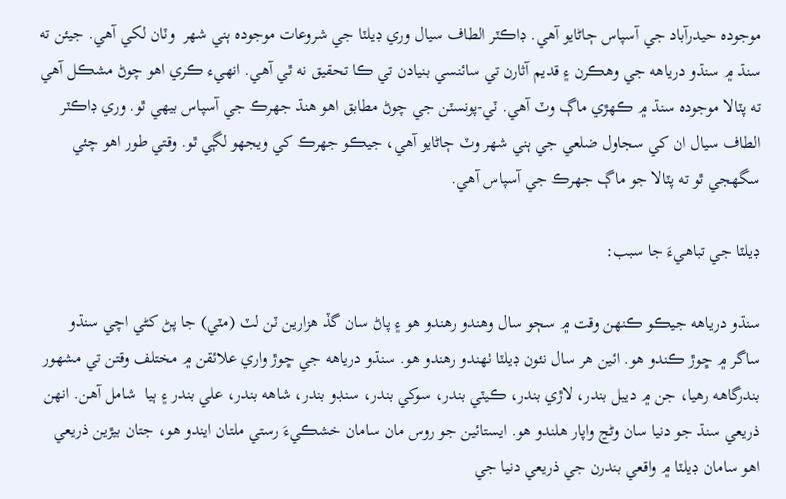موجوده حيدرآباد جي آسپاس ڄاڻايو آهي. ڊاڪٽر الطاف سيال وري ڊيلٽا جي شروعات موجوده ٻني شھر  وٽان لکي آهي. جيئن ته سنڌ ۾ سنڌو درياهه جي وهڪرن ۽ قديم آثارن تي سائنسي بنيادن تي ڪا تحقيق نه ٿي آهي. انهيء ڪري اهو چوڻ مشڪل آهي ته پٽالا موجوده سنڌ ۾ ڪهڙي ماڳ وٽ آهي. ٽي-پونسٽن جي چوڻ مطابق اهو هنڌ جهرڪ جي آسپاس بيهي ٿو. وري ڊاڪٽر الطاف سيال ان کي سجاول ضلعي جي ٻني شهر وٽ ڄاڻايو آهي، جيڪو جهرڪ کي ويجهو لڳي ٿو. وقتي طور اهو چئي سگهجي ٿو ته پٽالا جو ماڳ جهرڪ جي آسپاس آهي.

ڊيلٽا جي تباهيءَ جا سبب:

سنڌو درياهه جيڪو ڪنهن وقت ۾ سڄو سال وهندو رهندو هو ۽ پاڻ سان گڏ هزارين ٽن لٽ (مٽي) جا پڻ کڻي اچي سنڌو ساگر ۾ ڇوڙ ڪندو هو. ائين هر سال نئون ڊيلٽا ٺهندو رهندو هو. سنڌو درياهه جي ڇوڙ واري علائقن ۾ مختلف وقتن تي مشهور بندرگاهه رهيا، جن ۾ ديبل بندر، لاڙي بندر، ڪيٽي بندر، سوکي بندر، سنڊو بندر، شاهه بندر، علي بندر ۽ ٻيا  شامل آهن. انهن ذريعي سنڌ جو دنيا سان وڻڃ واپار هلندو هو. ايستائين جو روس مان سامان خشڪيءَ رستي ملتان ايندو هو، جتان بيڙين ذريعي اهو سامان ڊيلٽا ۾ واقعي بندرن جي ذريعي دنيا جي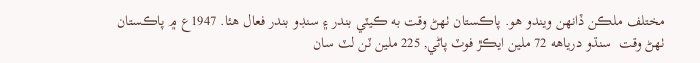مختلف ملڪن ڏانهن ويندو هو. پاڪستان ٺھڻ وقت به ڪيٽي بندر ۽ سنڊو بندر فعال هئا. 1947ع ۾ پاڪستان ٺهڻ وقت  سنڌو درياهه 72 ملين ايڪڙ فوٽ پاڻي, 225 ملين ٽن لٽ سان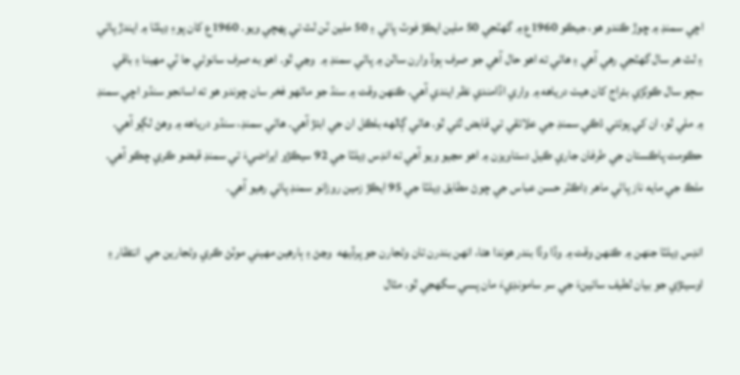اچي سمنڊ ۾ ڇوڙ ڪندو هو، جيڪو 1960ع ۾ گهٽجي 50 ملين ايڪڙ فوٽ پاڻي ۽ 50 ملين ٽن لٽ تي پهچي ويو. 1960ع کان پوءِ ڊيلٽا ۾ ايندڙ پاڻي ۽ لٽ هر سال گهٽجي رهي آهي ۽ هاڻي ته اهو حال آهي جو صرف ٻوڏ وارن سالن ۾ پاڻي سمنڊ ۾  وڃي ٿو۔ اهو به صرف سانوڻي جا ٽي مهينا ۽ باقي سڄو سال ڪوٽڙي بئراج کان هيٺ درياهه ۾ واري اڏامندي نظر ايندي آهي. ڪنهن وقت ۾ سنڌ جو ماڻهو فخر سان چوندو هو ته اسانجو سنڌو اچي سمنڊ ۾ ملي ٿو، ان کي پوئتي ڌڪي سمنڊ جي علائقي تي قابض ٿئي ٿو. هاڻي ڳالهه بلڪل ان جي ابتڙ آهي۔ هاڻي سمنڊ، سنڌو درياهه ۾ وهڻ لڳو آهي. حڪومت پاڪستان جي طرفان جاري ڪيل دستاويزن ۾ اهو مڃيو ويو آهي ته انڊس ڊيلٽا جي 92 سيڪڙو ايراضيءَ تي سمنڊ قبضو ڪري چڪو آهي. ملڪ جي مايه ناز پاڻي ماهر ڊاڪٽر حسن عباس جي چوڻ مطابق ڊيلٽا جي 95 ايڪڙ زمين روزانو سمنڊ پائي رهيو آھي۔

انڊس ڊيلٽا جنهن ۾ ڪنهن وقت ۾ وڏا وڏا بندر هوندا هئا، انهن بندرن تان وڻجارن جو پرڏيهه  وڃڻ ۽ ٻارهين مهيني موٽڻ ڪري وڻجارين جي  انتظار ۽ اوسيئڙي جو بيان لطيف سائينءَ جي سر سامونڊيءَ مان پسي سگهجي ٿو. مثال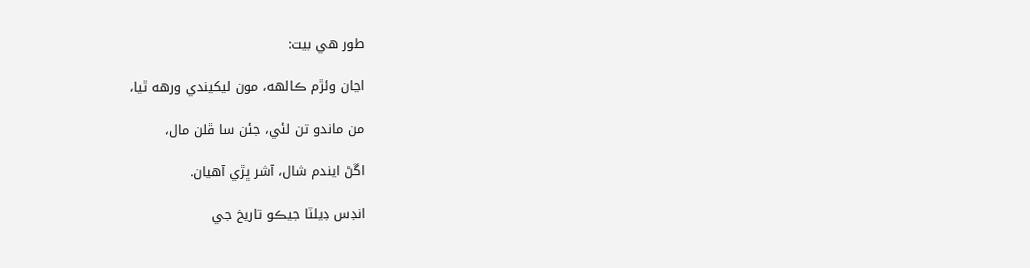طور هي بيت:

اڃان وئڙم ڪالهه، مون ليکيندي ورهه ٿيا،

من ماندو تن لئي، جئن سا ڦلن مال،

اڱڻ ايندم شال، آشر ڀڙي آهيان.

انڊس ڊيلٽا جيڪو تاريخ جي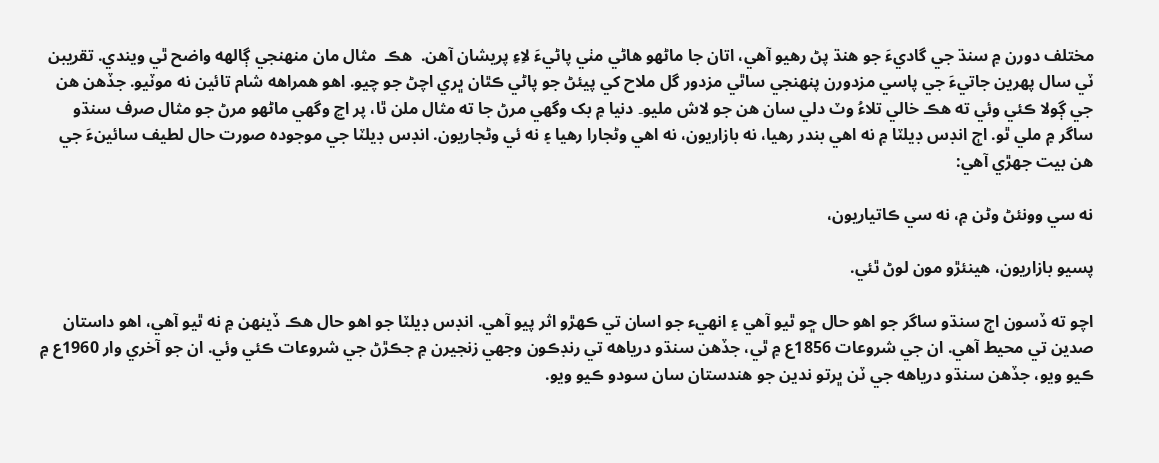مختلف دورن ۾ سنڌ جي گاديءَ جو هنڌ پڻ رهيو آهي، اتان جا ماڻهو هاڻي مٺي پاڻيءَ لاِءِ پريشان آهن.  هڪ  مثال مان منهنجي ڳالهه واضح ٿي ويندي. تقريبن ٽي سال پهرين جاتيءَ جي پاسي مزدورن پنهنجي ساٿي مزدور گل ملاح کي پيئڻ جو پاڻي ڪٿان ڀري اچڻ جو چيو. اهو همراهه شام تائين نه موٽيو. جڏهن هن جي ڳولا ڪئي وئي ته هڪ خالي تلاءُ وٽ دلي سان هن جو لاش مليو۔ دنيا ۾ بک وگهي مرڻ جا ته مثال ملن ٿا، پر اڃ وگهي ماڻهو مرڻ جو مثال صرف سنڌو ساگر ۾ ملي ٿو. اڄ انڊس ڊيلٽا ۾ نه اهي بندر رهيا، نه بازاريون، نه اهي وڻجارا رهيا ۽ نه ئي وڻجاريون. انڊس ڊيلٽا جي موجوده صورت حال لطيف سائينءَ جي هن بيت جهڙي آهي:

نه سي وونئڻ وڻن ۾، نه سي ڪاتياريون،

پسيو بازاريون، هينئڙو مون لوڻ ٿئي.

اچو ته ڏسون اڄ سنڌو ساگر جو اهو حال ڇو ٿيو آهي ۽ انهيء جو اسان تي ڪهڙو اثر پيو آهي. انڊس ڊيلٽا جو اهو حال هڪ ڏينهن ۾ نه ٿيو آهي، اهو داستان صدين تي محيط آهي. ان جي شروعات 1856ع ۾ ٿي، جڏهن سنڌو درياهه تي رنڊڪون وجهي زنجيرن ۾ جڪڙڻ جي شروعات ڪئي وئي. ان جو آخري وار 1960ع ۾ ڪيو ويو، جڏهن سنڌو درياهه جي ٽن ڀرتو ندين جو هندستان سان سودو ڪيو ويو.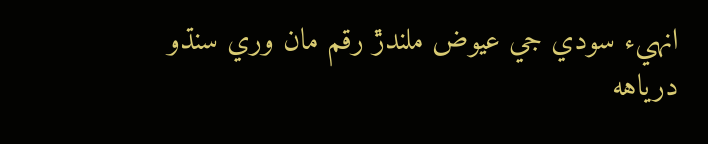انهيء سودي جي عيوض ملندڙ رقم مان وري سنڌو درياهه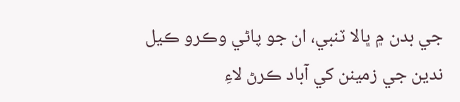جي بدن ۾ ڀالا ٽنبي، ان جو پاڻي وڪرو ڪيل ندين جي زمينن کي آباد ڪرڻ لاءِ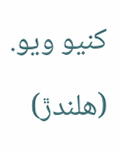کنيو ويو.

(هلندڙ)